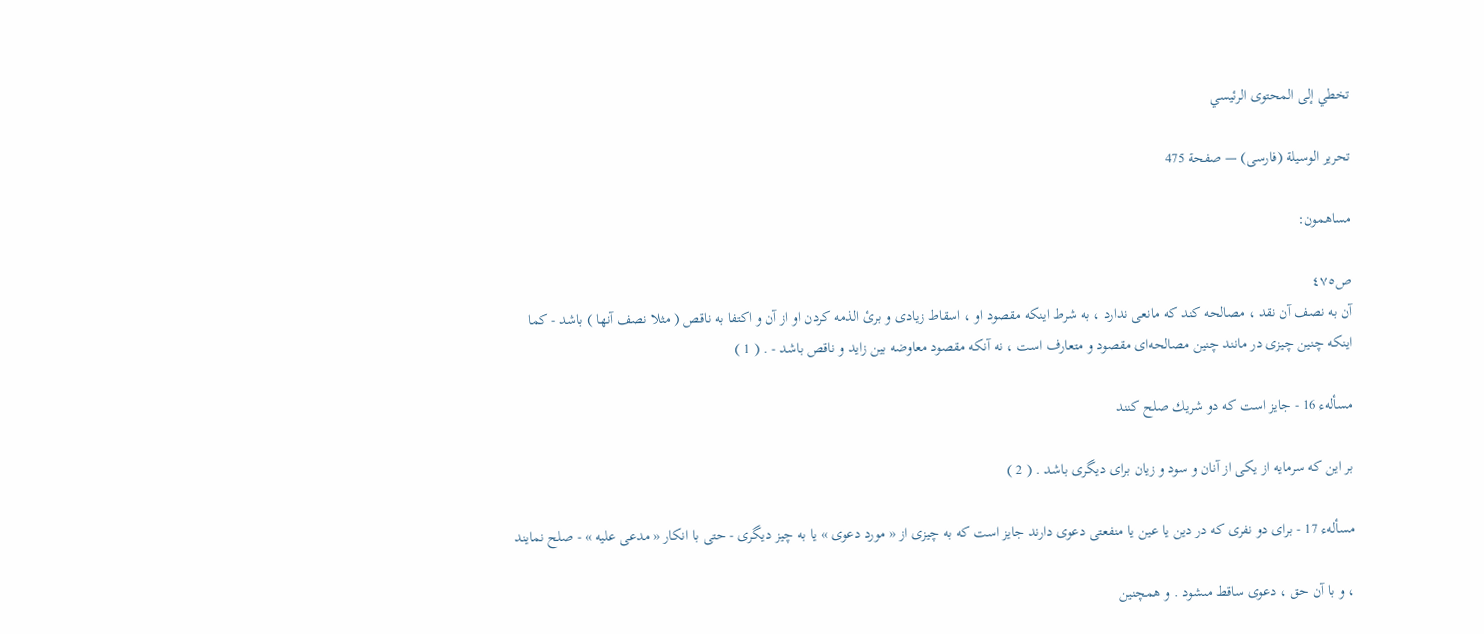تخطي إلى المحتوى الرئيسي

تحرير الوسيلة (فارسى) — صفحة 475

مساهمون:

ص٤٧٥
آن به نصف آن نقد ، مصالحه كند كه مانعى ندارد ، به شرط اينكه مقصود او ، اسقاط زيادى و برئ الذمه كردن او از آن و اكتفا به ناقص ( مثلا نصف آنها ) باشد - كما اينكه چنين چيزى در مانند چنين مصالحه‌اى مقصود و متعارف است ، نه آنكه مقصود معاوضه بين زايد و ناقص باشد - . ( 1 )

مسألهء 16 - جايز است كه دو شريك صلح كنند

بر اين كه سرمايه از يكى از آنان و سود و زيان براى ديگرى باشد . ( 2 )

مسألهء 17 - براى دو نفرى كه در دين يا عين يا منفعتى دعوى دارند جايز است كه به چيزى از « مورد دعوى » يا به چيز ديگرى - حتى با انكار « مدعى عليه » - صلح نمايند

، و با آن حق ، دعوى ساقط مىشود . و همچنين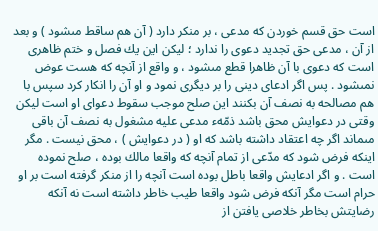است حق قسم خوردن كه مدعى ، بر منكر دارد ( آن هم ساقط مىشود ) و بعد از آن ، مدعى حق تجديد دعوى را ندارد ؛ ليكن اين يك فصل و ختم ظاهرى است كه دعوى با آن ظاهرا قطع مىشود ، و واقع از آنچه كه هست عوض نمىشود . پس اگر ادعاى دينى را بر ديگرى نمود و او آن را انكار كرد سپس با هم مصالحه به نصف آن بكنند اين صلح موجب سقوط دعواى او است ليكن وقتى در دعوايش محق باشد ذمّهء مدعى عليه مشغول به نصف آن باقى مىماند اگر چه اعتقاد داشته باشد كه او ( در دعوايش ) ، محق نيست . مگر اينكه فرض شود كه مدّعى از تمام آنچه كه واقعا مالك بوده ، صلح نموده است . و اگر ادعايش واقعا باطل بوده است آنچه را از منكر گرفته است بر او حرام است مگر آنكه فرض شود واقعا طيب خاطر داشته است نه آنكه رضايتش بخاطر خلاصى يافتن از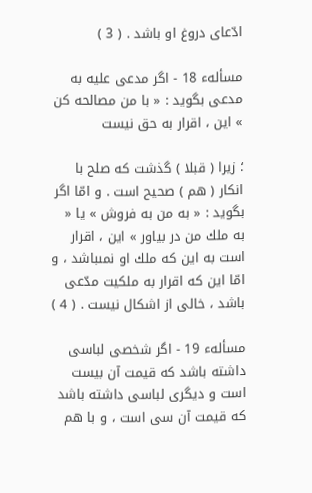ادّعاى دروغ او باشد . ( 3 )

مسألهء 18 - اگر مدعى عليه به مدعى بگويد : « با من مصالحه كن » اين ، اقرار به حق نيست

؛ زيرا ( قبلا ) گذشت كه صلح با انكار ( هم ) صحيح است . و امّا اگر بگويد : « به من به فروش » يا « به ملك من در بياور » اين ، اقرار است به اين كه ملك او نمىباشد ، و امّا اين كه اقرار به ملكيت مدّعى باشد ، خالى از اشكال نيست . ( 4 )

مسألهء 19 - اگر شخصى لباسى داشته باشد كه قيمت آن بيست است و ديگرى لباسى داشته باشد كه قيمت آن سى است ، و با هم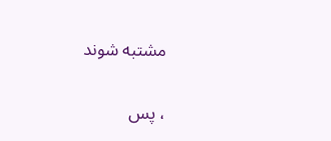مشتبه شوند

، پس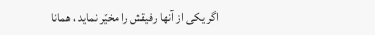اگر يكى از آنها رفيقش را مخيّر نمايد ، همانا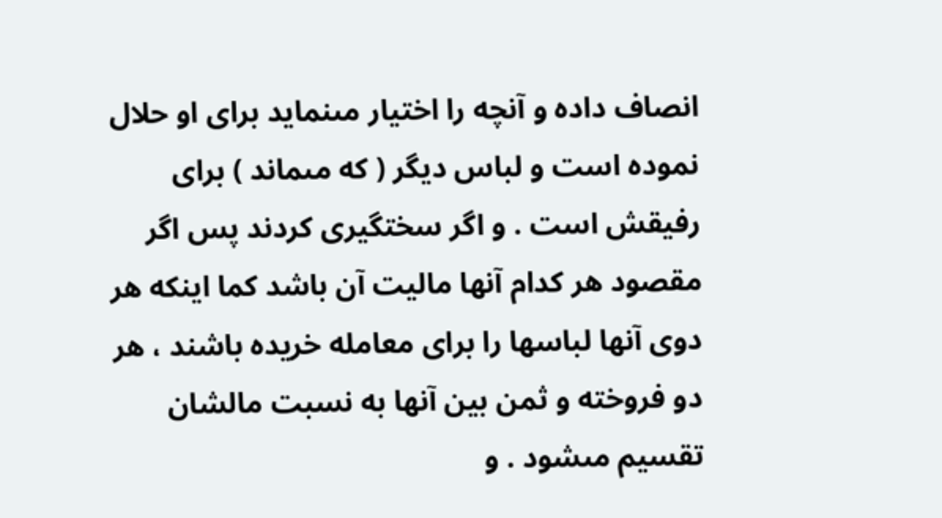انصاف داده و آنچه را اختيار مىنمايد براى او حلال نموده است و لباس ديگر ( كه مىماند ) براى رفيقش است . و اگر سختگيرى كردند پس اگر مقصود هر كدام آنها ماليت آن باشد كما اينكه هر دوى آنها لباسها را براى معامله خريده باشند ، هر دو فروخته و ثمن بين آنها به نسبت مالشان تقسيم مىشود . و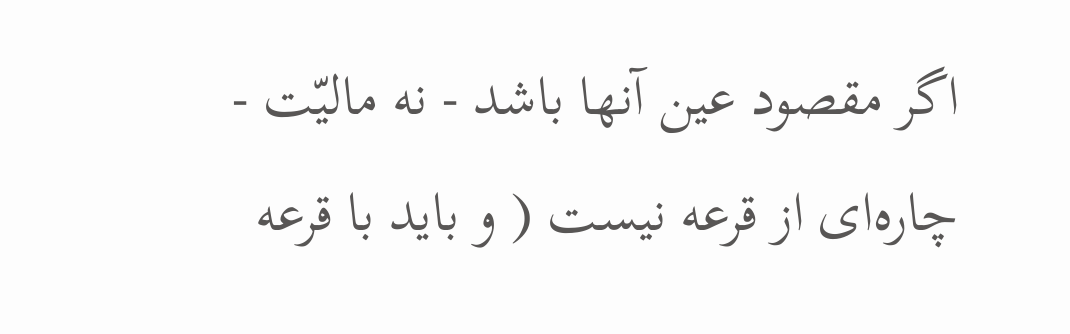اگر مقصود عين آنها باشد - نه ماليّت - چاره‌اى از قرعه نيست ( و بايد با قرعه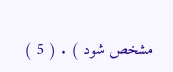مشخص شود ) . ( 5 )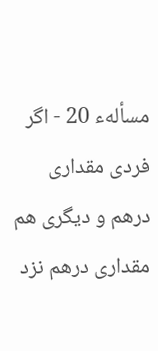مسألهء 20 - اگر فردى مقدارى درهم و ديگرى هم مقدارى درهم نزد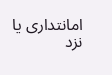امانتدارى يا نزد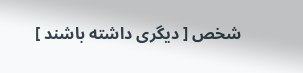شخص [ ديگرى داشته باشند ]